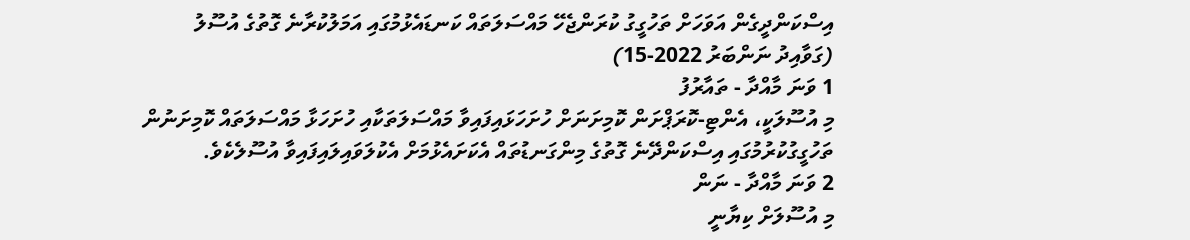އިސްކަންދީގެން އަވަހަށް ތަހުގީގު ކުރަންޖެހޭ މައްސަލަތައް ކަނޑައެޅުމުގައި އަމަލުކުރާނެ ގޮތުގެ އުސޫލު
(ގަވާއިދު ނަންބަރު 2022-15)
1 ވަނަ މާއްދާ - ތައާރުފު
މި އުސޫލަކީ، އެންޓި-ކޮރަޕްށަން ކޮމިށަނަށް ހުށަހަޅައިފައިވާ މައްސަލަތަކާއި ހުށަހަޅާ މައްސަލަތައް ކޮމިށަނުން ތަހުގީގުކުރުމުގައި އިސްކަންދޭނެ ގޮތުގެ މިންގަނޑުތައް އެކަށައެޅުމަށް އެކުލަވައިލައިފައިވާ އުސޫލެކެވެ.
2 ވަނަ މާއްދާ - ނަން
މި އުސޫލަށް ކިޔާނީ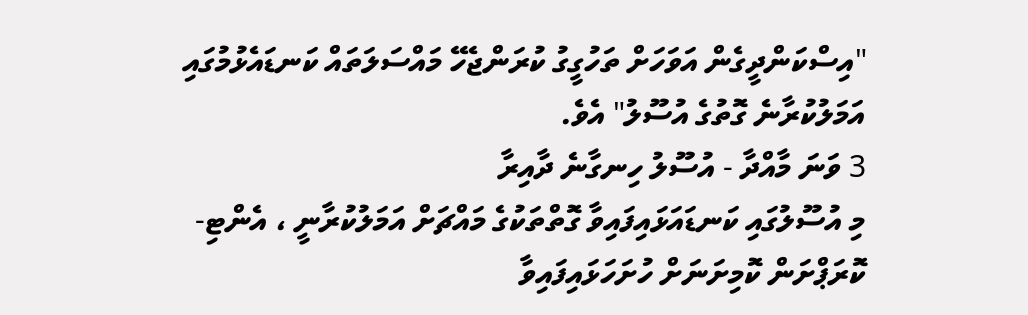"އިސްކަންދީގެން އަވަހަށް ތަހުގީގު ކުރަންޖެހޭ މައްސަލަތައް ކަނޑައެޅުމުގައި އަމަލުކުރާނެ ގޮތުގެ އުސޫލު" އެވެ.
3 ވަނަ މާއްދާ - އުސޫލު ހިނގާނެ ދާއިރާ
މި އުސޫލުގައި ކަނޑައަޅައިފައިވާ ގޮތްތަކުގެ މައްޗަށް އަމަލުކުރާނީ ، އެންޓި-ކޮރަޕްށަން ކޮމިށަނަށް ހުށަހަޅައިފައިވާ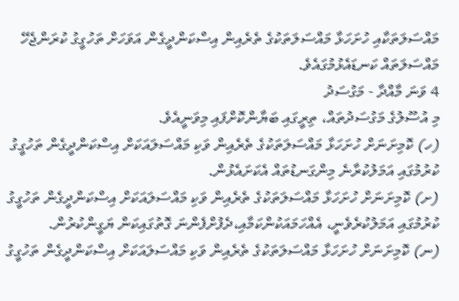މައްސަލަތަކާއި ހުށަހަޅާ މައްސަލަތަކުގެ ތެރެއިން އިސްކަންދީގެން އަވަހަށް ތަހުގީގު ކުރަންޖެހޭ މައްސަލަތައް ކަނޑައެޅުމުގައެވެ.
4 ވަނަ މާއްދާ - މަގުސަދު
މި އުސޫލުގެ މަގުސަދުތައް، ތިރީގައި ބަޔާންކޮށްފައި މިވަނީއެވެ.
(ހ) ކޮމިށަނަށް ހުށަހަޅާ މައްސަލަތަކުގެ ތެރެއިން ވަކި މައްސަލައަކަށް އިސްކަންދީގެން ތަހުގީގު ކުރުމުގައި އަމަލުކުރާނެ މިންގަނޑުތައް އެކަށައެޅުން.
(ށ) ކޮމިށަނަށް ހުށަހަޅާ މައްސަލަތަކުގެ ތެރެއިން ވަކި މައްސަލައަކަށް އިސްކަންދީގެން ތަހުގީގު ކުރުމުގައި އަމަލުކުރެވެނީ، އެއްހަމައަކުންކަމާއި،ދެފުށްފެންނަ ގޮތުގައިކަން ޔަގީންކުރުން.
(ނ) ކޮމިށަނަށް ހުށަހަޅާ މައްސަލަތަކުގެ ތެރެއިން ވަކި މައްސަލައަކަށް އިސްކަންދީގެން ތަހުގީގު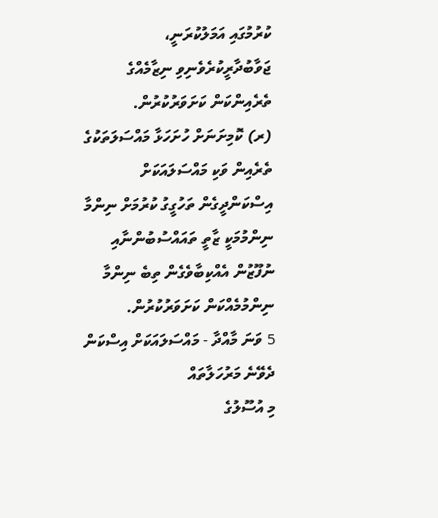ކުރުމުގައި އަމަލުކުރަނީ، ޖަވާބުދާރީކުރެވެނިވި ނިޒާމެއްގެ ތެރެއިންކަން ކަށަވަރުކުރުން.
(ރ) ކޮމިށަނަށް ހުށަހަޅާ މައްސަލަތަކުގެ ތެރެއިން ވަކި މައްސަލައަކަށް އިސްކަންދީގެން ތަހުގީގު ކުރުމަށް ނިންމާ ނިންމުމަކީ ޒާތީ ތައައްސުބުންނާއި ނުފޫޒުން އެއްކިބާވެގެން ތިބެ ނިންމާ ނިންމުމެއްކަން ކަށަވަރުކުރުން.
5 ވަނަ މާއްދާ - މައްސަލައަކަށް އިސްކަން ދެވޭނެ މަރުހަލާތައް
މި އުސޫލުގެ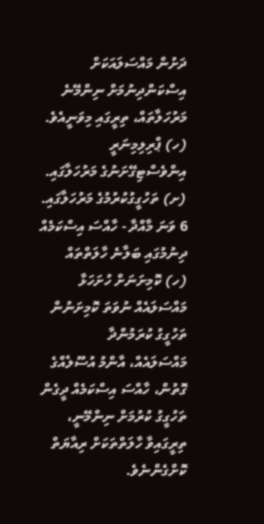ދަށުން މައްސަލައަކަށް އިސްކަންދިނުމަށް ނިންމޭނެ މަރުހަލާތައް، ތިރީގައި މިވަނީއެވެ.
(ހ) ޕްރިލިމިނަރީ އިންވެސްޓިގޭށަނުގެ މަރުހަލާގައި.
(ށ) ތަހުގީގުކުރުމުގެ މަރުހަލާގައި.
6 ވަނަ މާއްދާ - ހާއްސަ އިސްކަމެއް ދިނުމުގައި ބަލާނެ ހާލަތްތައް
(ހ) ކޮމިށަނަށް ހުށަހަޅާ މައްސަލައެއް ނުވަތަ ކޮމިށަނުން ތަހުގީގު ކުރަމުންދާ
މައްސަލައެއް، އާންމު އުސޫލެއްގެ ގޮތުން، ހާއްސަ އިސްކަމެއް ދީގެން ތަހުގީގު ކުރުމަށް ނިންމޭނީ، ތިރީގައިވާ ހާލަތްތަކަށް ރިއާޔަތް ކޮށްގެންނެވެ.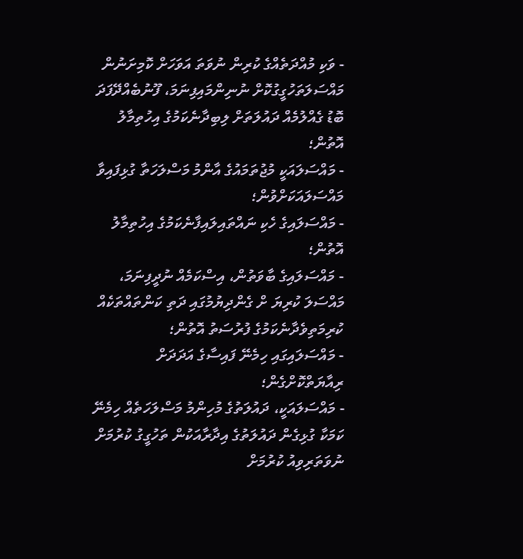- ވަކި މުއްދަތެއްގެ ކުރިން ނުވަތަ އަވަހަށް ކޮމިށަނުން މައްސަލަތަހުގީގުކޮށް ނުނިންމައިފިނަމަ، ފޫނުބެއްދޭފަދަ ބޮޑު ގެއްލުމެއް ދައުލަތަށް ލިބިދާނެކަމުގެ އިހުތިމާލު އޮތުން؛
- މައްސަލައަކީ މުޖުތަމައުގެ އާންމު މަސްލަހަތާ ގުޅިފައިވާ މައްސަލައަކަށްވުން؛
- މައްސަލައިގެ ހެކި ނައްތައިލައިފާނެކަމުގެ އިހުތިމާލު އޮތުން؛
- މައްސަލައިގެ ބާވަތުން، އިސްކަމެއް ނުދީފިނަމަ، މައްސަލަ ކުރިޔަ ށް ގެންދިޔުމުގައި ދަތި ކަންތައްތަކެއް ކުރިމަތިވެދާނެކަމުގެ ފުރުސަތު އޮތުން؛
- މައްސަލައިގައި ހިމެނޭ ފައިސާގެ އަދަދަށް ރިއާޔަތްކޮށްގެން؛
- މައްސަލައަކީ، ދައުލަތުގެ މުހިންމު މަސްލަހަތެއް ހިމެނޭ ކަމަކާ ގުޅިގެން ދައުލަތުގެ އިދާރާއަކުން ތަހުގީގު ކުރުމަށް ނުވަތަރިވިއު ކުރުމަށް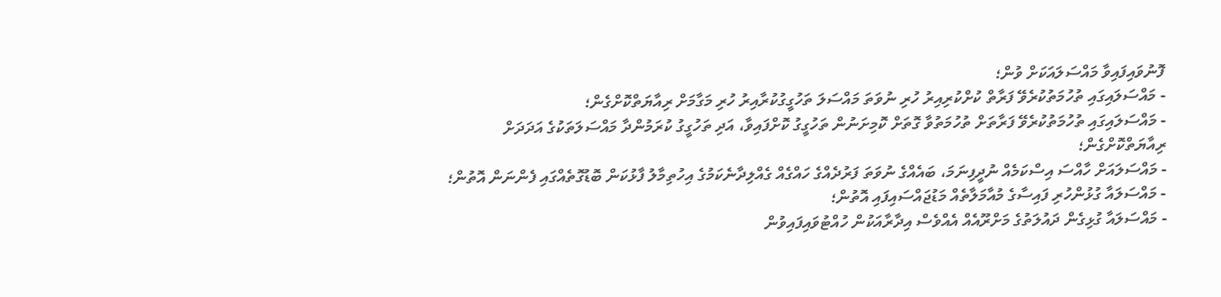ފޮނުވައިފައިވާ މައްސަލައަކަށް ވުން؛
- މައްސަލައިގައި ތުހުމަތުކުރެވޭ ފަރާތް ކުށްކުރިއިރު ހުރި ނުވަތަ މައްސަލަ ތަހުގީގުކުރާއިރު ހުރި މަގާމަށް ރިއާޔަތްކޮށްގެން؛
- މައްސަލައިގައި ތުހުމަތުކުރެވޭ ފަރާތަށް ތުހުމަތުވާ ގޮތަށް ކޮމިށަނުން ތަހުގީގު ކޮށްފައިވާ، އަދި ތަހުގީގު ކުރަމުންދާ މައްސަލަތަކުގެ އަދަދަށް ރިއާޔަތްކޮށްގެން؛
- މައްސަލައަށް ހާއްސަ އިސްކަމެއް ނުދީފިނަމަ، ބައެއްގެ ނުވަތަ ފަރުދެއްގެ ހައްގެއް ގެއްލިދާނެކަމުގެ އިހުތިމާލު ފާޅުކަން ބޮޑުގޮތެއްގައި ފެންނަން އޮތުން؛
- މައްސަލައާ ގުޅުންހުރި ފައިސާގެ މުއާމަލާތެއް މަޑުޖައްސައިފައި އޮތުން؛
- މައްސަލައާ ގުޅިގެން ދައުލަތުގެ މަށްރޫއެއް އެއްވެސް އިދާރާއަކުން ހުއްޓުވައިފައިވުން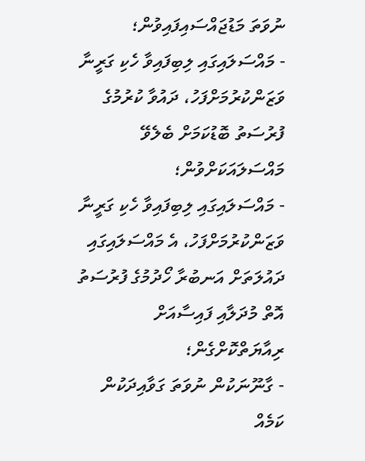ނުވަތަ މަޑުޖައްސައިފައިވުން؛
- މައްސަލައިގައި ލިބިފައިވާ ހެކި ގަރީނާ ވަޒަންކުރުމަށްފަހު، ދައުވާ ކުރުމުގެ ފުރުސަތު ބޮޑުކަމަށް ބެލެވޭ މައްސަލައަކަށްވުން؛
- މައްސަލައިގައި ލިބިފައިވާ ހެކި ގަރީނާ ވަޒަންކުރުމަށްފަހު، އެ މައްސަލައިގައި ދައުލަތަށް އަނބުރާ ހޯދުމުގެ ފުރުސަތު އޮތް މުދަލާއި ފައިސާއަށް ރިއާޔަތްކޮށްގެން؛
- ގާނޫނަކުން ނުވަތަ ގަވާއިދަކުން ކަމެއް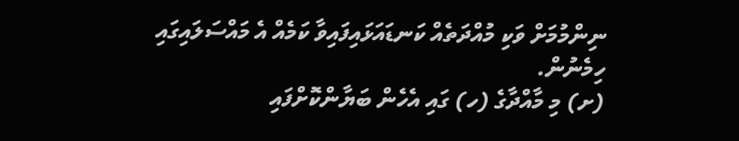ނިންމުމަށް ވަކި މުއްދަތެއް ކަނޑައަޅައިފައިވާ ކަމެއް އެ މައްސަލައިގައި ހިމެނުން.
(ށ) މި މާއްދާގެ (ހ) ގައި އެހެން ބަޔާންކޮށްފައި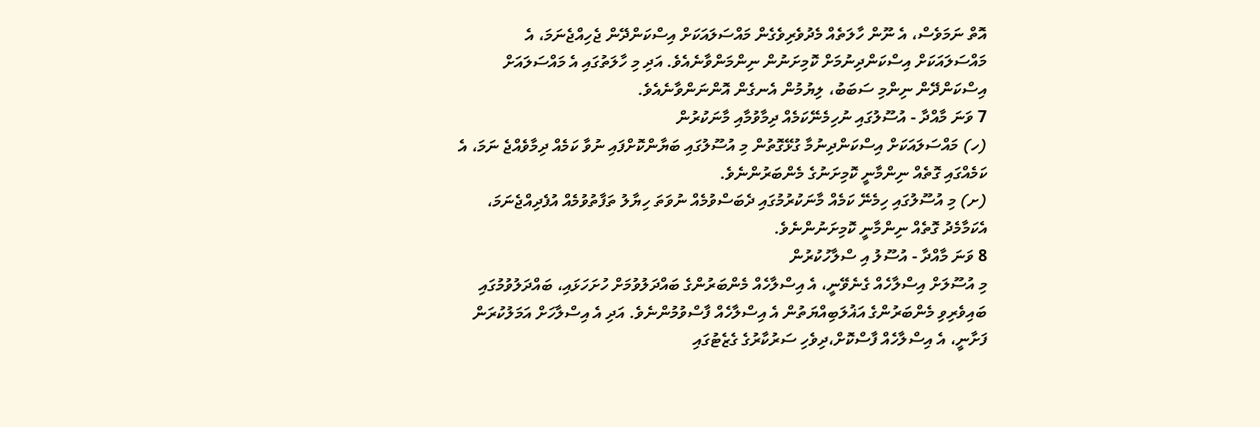އޮތް ނަމަވެސް، އެ ނޫން ހާލަތެއް މެދުވެރިވެގެން މައްސަލައަކަށް އިސްކަންދޭން ޖެހިއްޖެނަމަ، އެ މައްސަލައަކަށް އިސްކަންދިނުމަށް ކޮމިށަނުން ނިންމަންވާނެއެވެ. އަދި މި ހާލަތުގައި އެ މައްސަލައަށް އިސްކަންދޭން ނިންމި ސަބަބު، ލިޔުމުން އެނގެން އޮންނަންވާނެއެވެ.
7 ވަނަ މާއްދާ - އުސޫލުގައި ނުހިމެނޭކަމެއް ދިމާވުމާއި މާނަކުރުން
(ހ) މައްސަލައަކަށް އިސްކަންދިނުމާ ގުޅޭގޮތުން މި އުސޫލުގައި ބަޔާންކޮށްފައި ނުވާ ކަމެއް ދިމާވެއްޖެ ނަމަ، އެ ކަމެއްގައި ގޮތެއް ނިންމާނީ ކޮމިށަނުގެ މެންބަރުންނެވެ.
(ށ) މި އުސޫލުގައި ހިމެނޭ ކަމެއް މާނަކުރުމުގައި ދެބަސްވުމެއް ނުވަތަ ހިޔާލު ތަފާތުވުމެއް އުފެދިއްޖެނަމަ، އެކަމާމެދު ގޮތެއް ނިންމާނީ ކޮމިށަނުންނެވެ.
8 ވަނަ މާއްދާ - އުސޫލު އި ސްލާހުކުރުން
މި އުސޫލަށް އިސްލާހެއް ގެނެވޭނީ، އެ އިސްލާހެއް މެންބަރުންގެ ބައްދަލުވުމަށް ހުށަހަޅައި، ބައްދަލުވުމުގައި ބައިވެރިވި މެންބަރުންގެ އަޣުލަބިއްޔަތުން އެ އިސްލާހެއް ފާސްވުމުންނެވެ. އަދި އެ އިސްލާހަށް އަމަލުކުރަން ފަށާނީ، އެ އިސްލާހެއް ފާސްކޮށް،ދިވެހި ސަރުކާރުގެ ގެޒެޓުގައި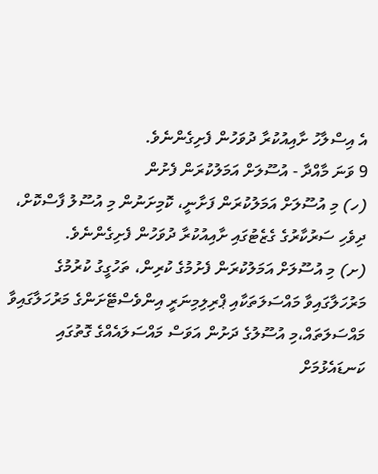އެ އިސްލާހު ށާއިއުކުރާ ދުވަހުން ފެށިގެންނެވެ.
9 ވަނަ މާއްދާ - އުސޫލަށް އަމަލުކުރަން ފެށުން
(ހ) މި އުސޫލަށް އަމަލުކުރަން ފަށާނީ، ކޮމިށަނުން މި އުސޫލު ފާސްކޮށް، ދިވެހި ސަރުކާރުގެ ގެޒެޓުގައި ށާއިއުކުރާ ދުވަހުން ފެށިގެންނެވެ.
(ށ) މި އުސޫލަށް އަމަލުކުރަން ފެށުމުގެ ކުރިން، ތަހުގީގު ކުރުމުގެ މަރުހަލާގައިވާ މައްސަލަތަކާއި ޕްރިލިމިނަރީ އިންވެސްޓޭށަންގެ މަރުހަލާގައިވާ މައްސަލަތައް،މި އުސޫލުގެ ދަށުން އަވަސް މައްސަލައެއްގެ ގޮތުގައި ކަނޑައެޅުމަށް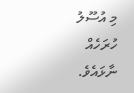މި އުސޫލު ހުރަހެއް ނާޅައެވެ.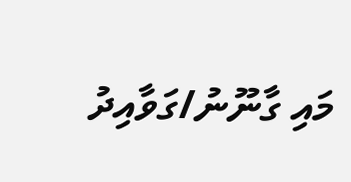މައި ގާނޫނު/ގަވާއިދު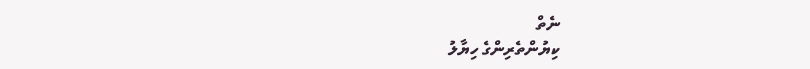ނެތް
ކިޔުންތެރިންގެ ހިޔާލު